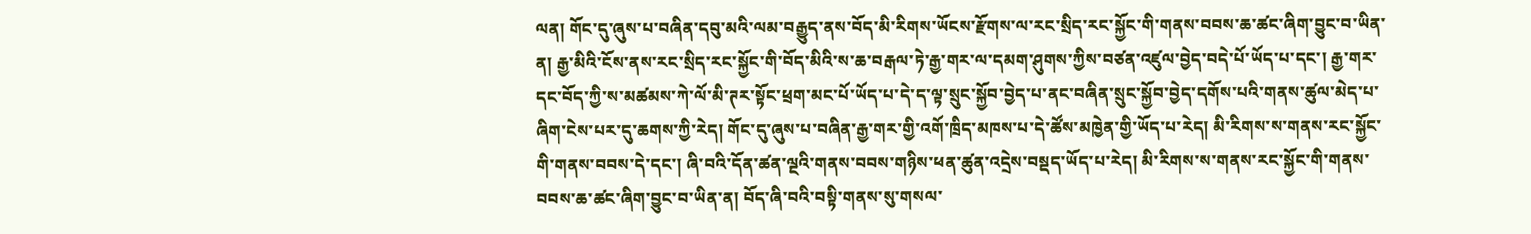ལན། གོང་དུ་ཞུས་པ་བཞིན་དབུ་མའི་ལམ་བརྒྱུད་ནས་བོད་མི་རིགས་ཡོངས་རྫོགས་ལ་རང་སྲིད་རང་སྐྱོང་གི་གནས་བབས་ཆ་ཚང་ཞིག་བྱུང་བ་ཡིན་ན། རྒྱ་མིའི་ངོས་ནས་རང་སྲིད་རང་སྐྱོང་གི་བོད་མིའི་ས་ཆ་བརྒལ་ཏེ་རྒྱ་གར་ལ་དམག་ཤུགས་ཀྱིས་བཙན་འཛུལ་བྱེད་བདེ་པོ་ཡོད་པ་དང་། རྒྱ་གར་དང་བོད་ཀྱི་ས་མཚམས་ཀེ་ལོ་མི་ཊར་སྟོང་ཕྲག་མང་པོ་ཡོད་པ་དེ་ད་ལྟ་སྲུང་སྐྱོབ་བྱེད་པ་ནང་བཞིན་སྲུང་སྐྱོབ་བྱེད་དགོས་པའི་གནས་ཚུལ་མེད་པ་ཞིག་ངེས་པར་དུ་ཆགས་ཀྱི་རེད། གོང་དུ་ཞུས་པ་བཞིན་རྒྱ་གར་གྱི་འགོ་ཁྲིད་མཁས་པ་དེ་ཚོས་མཁྱེན་གྱི་ཡོད་པ་རེད། མི་རིགས་ས་གནས་རང་སྐྱོང་གི་གནས་བབས་དེ་དང་། ཞི་བའི་དོན་ཚན་ལྔའི་གནས་བབས་གཉིས་ཕན་ཚུན་འདྲེས་བསྡད་ཡོད་པ་རེད། མི་རིགས་ས་གནས་རང་སྐྱོང་གི་གནས་བབས་ཆ་ཚང་ཞིག་བྱུང་བ་ཡིན་ན། བོད་ཞི་བའི་བསྟི་གནས་སུ་གསལ་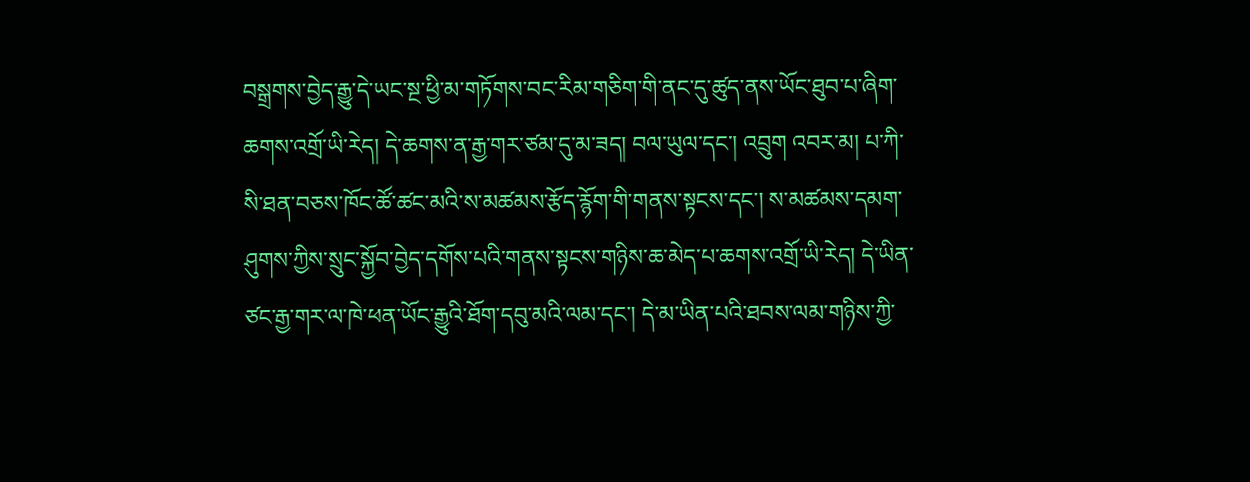བསྒྲགས་བྱེད་རྒྱུ་དེ་ཡང་སྔ་ཕྱི་མ་གཏོགས་བང་རིམ་གཅིག་གི་ནང་དུ་ཚུད་ནས་ཡོང་ཐུབ་པ་ཞིག་ཆགས་འགྲོ་ཡི་རེད། དེ་ཆགས་ན་རྒྱ་གར་ཙམ་དུ་མ་ཟད། བལ་ཡུལ་དང་། འབྲུག འབར་མ། པ་ཀི་སི་ཐན་བཅས་ཁོང་ཚོ་ཚང་མའི་ས་མཚམས་རྩོད་རྙོག་གི་གནས་སྟངས་དང་། ས་མཚམས་དམག་ཤུགས་ཀྱིས་སྲུང་སྐྱོབ་བྱེད་དགོས་པའི་གནས་སྟངས་གཉིས་ཆ་མེད་པ་ཆགས་འགྲོ་ཡི་རེད། དེ་ཡིན་ཙང་རྒྱ་གར་ལ་ཁེ་ཕན་ཡོང་རྒྱུའི་ཐོག་དབུ་མའི་ལམ་དང་། དེ་མ་ཡིན་པའི་ཐབས་ལམ་གཉིས་ཀྱི་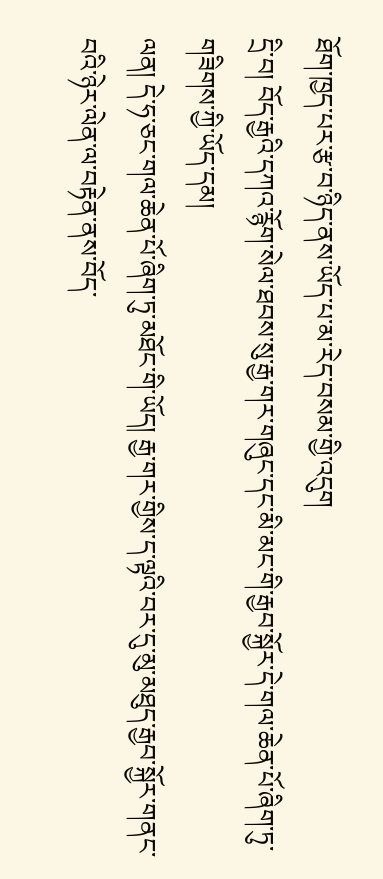ཐོག་ཁྱད་པར་རྩ་བ་ཉིད་ནས་ཡོད་པ་མ་རེད་བསམ་གྱི་འདུག
དྲི་བ། བོད་རྒྱའི་དཀའ་རྙོག་སེལ་ཐབས་སུ་རྒྱ་གར་གཞུང་དང་མི་མང་གི་རྒྱབ་སྐྱོར་དེ་གལ་ཆེན་པོ་ཞིག་ཏུ་གཟིགས་ཀྱི་ཡོད་དམ།
ལན། དེ་ཧ་ཅང་གལ་ཆེན་པོ་ཞིག་ཏུ་མཐོང་གི་ཡོད། རྒྱ་གར་གྱིས་ད་ལྟའི་བར་དུ་མུ་མཐུད་རྒྱབ་སྐྱོར་གནང་བའི་ཉེར་ལེན་ལ་བརྟེན་ནས་བོད་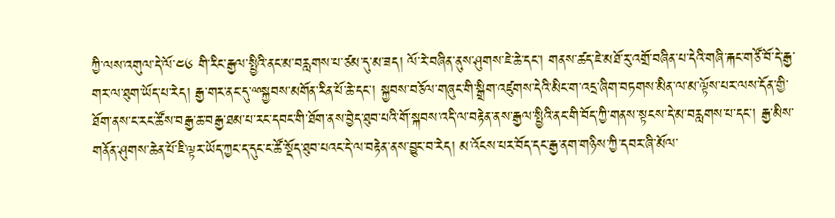ཀྱི་ལས་འགུལ་དེ་ལོ་༤༦ གི་རིང་རྒྱལ་སྤྱིའི་ནང་མ་བརླགས་པ་ཙམ་དུ་མ་ཟད། ལོ་རེ་བཞིན་ནུས་ཤུགས་ཇེ་ཆེ་དང་། གནས་ཚད་ཇེ་མཐོ་རུ་འགྲོ་བཞིན་པ་དེའི་གཞི་རྐང་གཙོ་བོ་དེ་རྒྱ་གར་ལ་ཐུག་ཡོད་པ་རེད། རྒྱ་གར་ནང་དུ་ྋསྐྱབས་མགོན་རིན་པོ་ཆེ་དང་། སྐྱབས་བཅོལ་གཞུང་གི་སྒྲིག་འཛུགས་དེའི་མིང་ག་འདྲ་ཞིག་བཏགས་མིན་ལ་མ་ལྟོས་པར་ལས་དོན་གྱི་ཐོག་ནས་ང་རང་ཚོས་བརྒྱ་ཆ་བརྒྱ་ཐམ་པ་རང་དབང་གི་ཐོག་ནས་བྱེད་ཐུབ་པའི་གོ་སྐབས་འདི་ལ་བརྟེན་ནས་རྒྱལ་སྤྱིའི་ནང་གི་བོད་ཀྱི་གནས་སྟངས་དེ་མ་བརླགས་པ་དང་། རྒྱ་མིས་གནོན་ཤུགས་ཆེན་པོ་ཇི་ལྟར་ཡོད་ཀྱང་ད་དུང་ང་ཚོ་སྡོད་ཐུབ་པའང་དེ་ལ་བརྟེན་ནས་བྱུང་བ་རེད། མ་འོངས་པར་བོད་དང་རྒྱ་ནག་གཉིས་ཀྱི་དབར་ཞི་མོལ་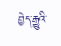བྱེད་རྒྱུའི་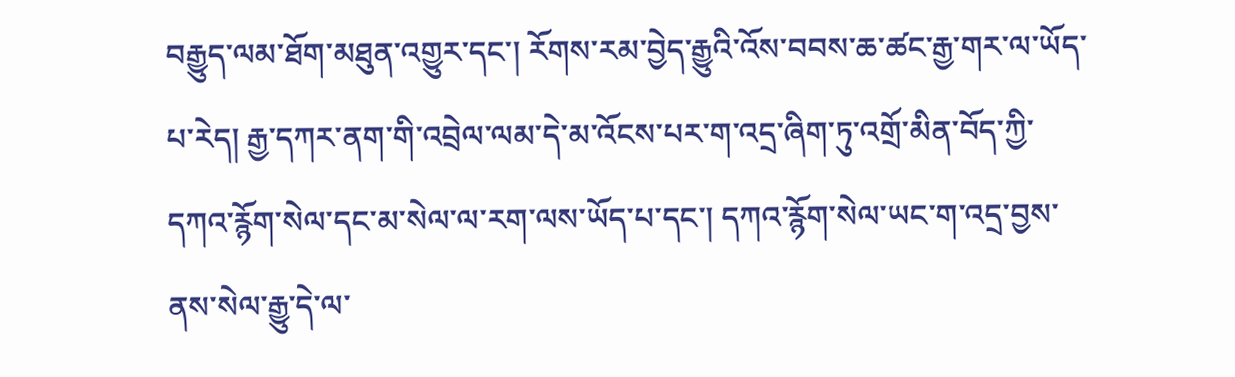བརྒྱུད་ལམ་ཐོག་མཐུན་འགྱུར་དང་། རོགས་རམ་བྱེད་རྒྱུའི་འོས་བབས་ཆ་ཚང་རྒྱ་གར་ལ་ཡོད་པ་རེད། རྒྱ་དཀར་ནག་གི་འབྲེལ་ལམ་དེ་མ་འོངས་པར་ག་འདྲ་ཞིག་ཏུ་འགྲོ་མིན་བོད་ཀྱི་དཀའ་རྙོག་སེལ་དང་མ་སེལ་ལ་རག་ལས་ཡོད་པ་དང་། དཀའ་རྙོག་སེལ་ཡང་ག་འདྲ་བྱས་ནས་སེལ་རྒྱུ་དེ་ལ་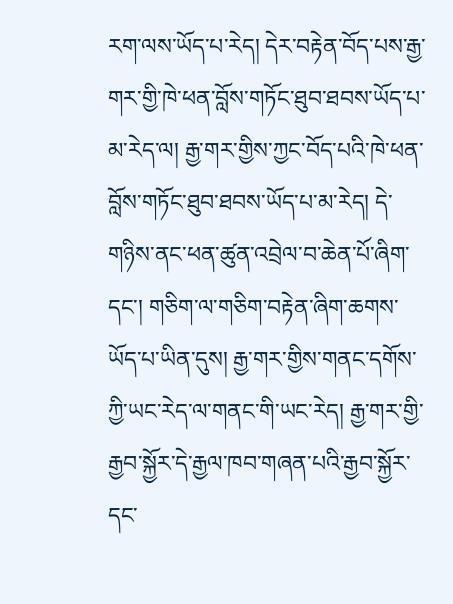རག་ལས་ཡོད་པ་རེད། དེར་བརྟེན་བོད་པས་རྒྱ་གར་གྱི་ཁེ་ཕན་བློས་གཏོང་ཐུབ་ཐབས་ཡོད་པ་མ་རེད་ལ། རྒྱ་གར་གྱིས་ཀྱང་བོད་པའི་ཁེ་ཕན་བློས་གཏོང་ཐུབ་ཐབས་ཡོད་པ་མ་རེད། དེ་གཉིས་ནང་ཕན་ཚུན་འབྲེལ་བ་ཆེན་པོ་ཞིག་དང་། གཅིག་ལ་གཅིག་བརྟེན་ཞིག་ཆགས་ཡོད་པ་ཡིན་དུས། རྒྱ་གར་གྱིས་གནང་དགོས་ཀྱི་ཡང་རེད་ལ་གནང་གི་ཡང་རེད། རྒྱ་གར་གྱི་རྒྱབ་སྐྱོར་དེ་རྒྱལ་ཁབ་གཞན་པའི་རྒྱབ་སྐྱོར་དང་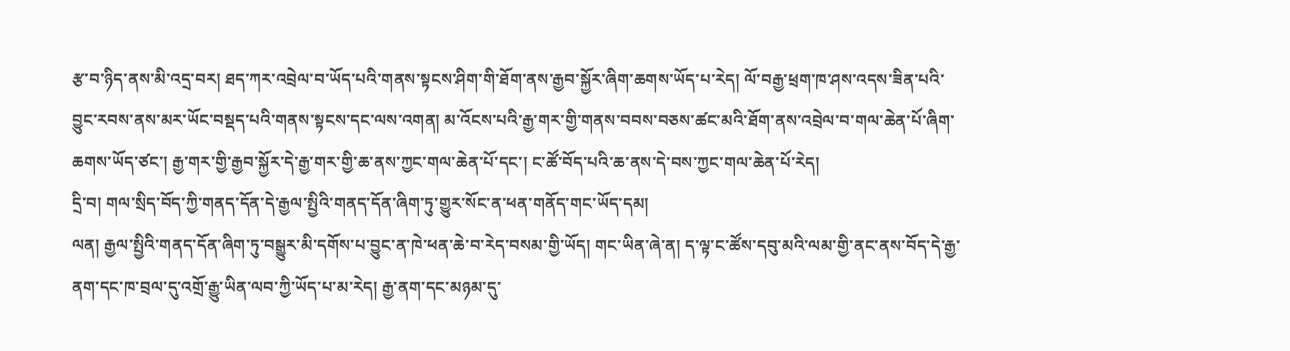རྩ་བ་ཉིད་ནས་མི་འདྲ་བར། ཐད་ཀར་འབྲེལ་བ་ཡོད་པའི་གནས་སྟངས་ཤིག་གི་ཐོག་ནས་རྒྱབ་སྐྱོར་ཞིག་ཆགས་ཡོད་པ་རེད། ལོ་བརྒྱ་ཕྲག་ཁ་ཤས་འདས་ཟིན་པའི་བྱུང་རབས་ནས་མར་ཡོང་བསྡད་པའི་གནས་སྟངས་དང་ལས་འགན། མ་འོངས་པའི་རྒྱ་གར་གྱི་གནས་བབས་བཅས་ཚང་མའི་ཐོག་ནས་འབྲེལ་བ་གལ་ཆེན་པོ་ཞིག་ཆགས་ཡོད་ཙང་། རྒྱ་གར་གྱི་རྒྱབ་སྐྱོར་དེ་རྒྱ་གར་གྱི་ཆ་ནས་ཀྱང་གལ་ཆེན་པོ་དང་། ང་ཚོ་བོད་པའི་ཆ་ནས་དེ་བས་ཀྱང་གལ་ཆེན་པོ་རེད།
དྲི་བ། གལ་སྲིད་བོད་ཀྱི་གནད་དོན་དེ་རྒྱལ་སྤྱིའི་གནད་དོན་ཞིག་ཏུ་གྱུར་སོང་ན་ཕན་གནོད་གང་ཡོད་དམ།
ལན། རྒྱལ་སྤྱིའི་གནད་དོན་ཞིག་ཏུ་བསྒྱུར་མི་དགོས་པ་བྱུང་ན་ཁེ་ཕན་ཆེ་བ་རེད་བསམ་གྱི་ཡོད། གང་ཡིན་ཞེ་ན། ད་ལྟ་ང་ཚོས་དབུ་མའི་ལམ་གྱི་ནང་ནས་བོད་དེ་རྒྱ་ནག་དང་ཁ་བྲལ་དུ་འགྲོ་རྒྱུ་ཡིན་ལབ་ཀྱི་ཡོད་པ་མ་རེད། རྒྱ་ནག་དང་མཉམ་དུ་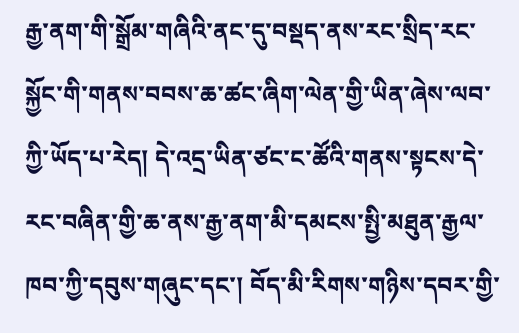རྒྱ་ནག་གི་སྒྲོམ་གཞིའི་ནང་དུ་བསྡད་ནས་རང་སྲིད་རང་སྐྱོང་གི་གནས་བབས་ཆ་ཚང་ཞིག་ལེན་གྱི་ཡིན་ཞེས་ལབ་ཀྱི་ཡོད་པ་རེད། དེ་འདྲ་ཡིན་ཙང་ང་ཚོའི་གནས་སྟངས་དེ་རང་བཞིན་གྱི་ཆ་ནས་རྒྱ་ནག་མི་དམངས་སྤྱི་མཐུན་རྒྱལ་ཁབ་ཀྱི་དབུས་གཞུང་དང་། བོད་མི་རིགས་གཉིས་དབར་གྱི་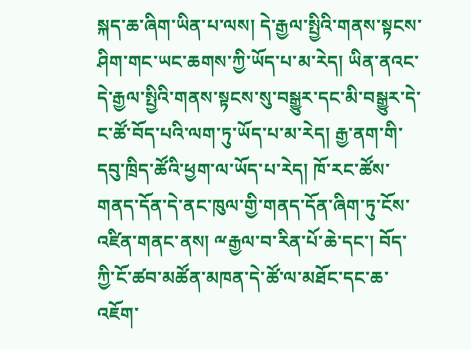སྐད་ཆ་ཞིག་ཡིན་པ་ལས། དེ་རྒྱལ་སྤྱིའི་གནས་སྟངས་ཤིག་གང་ཡང་ཆགས་ཀྱི་ཡོད་པ་མ་རེད། ཡིན་ནའང་དེ་རྒྱལ་སྤྱིའི་གནས་སྟངས་སུ་བསྒྱུར་དང་མི་བསྒྱུར་དེ་ང་ཚོ་བོད་པའི་ལག་ཏུ་ཡོད་པ་མ་རེད། རྒྱ་ནག་གི་དབུ་ཁྲིད་ཚོའི་ཕྱག་ལ་ཡོད་པ་རེད། ཁོ་རང་ཚོས་གནད་དོན་དེ་ནང་ཁུལ་གྱི་གནད་དོན་ཞིག་ཏུ་ངོས་འཛིན་གནང་ནས། ྋརྒྱལ་བ་རིན་པོ་ཆེ་དང་། བོད་ཀྱི་ངོ་ཚབ་མཚོན་མཁན་དེ་ཚོ་ལ་མཐོང་དང་ཆ་འཇོག་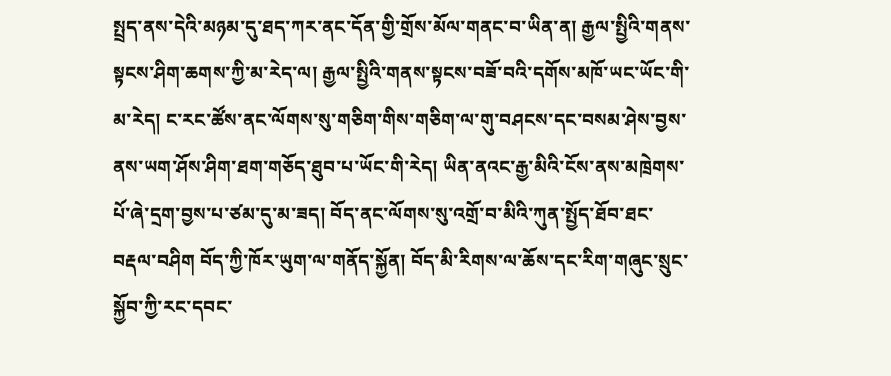སྤྲད་ནས་དེའི་མཉམ་དུ་ཐད་ཀར་ནང་དོན་གྱི་གྲོས་མོལ་གནང་བ་ཡིན་ན། རྒྱལ་སྤྱིའི་གནས་སྟངས་ཤིག་ཆགས་ཀྱི་མ་རེད་ལ། རྒྱལ་སྤྱིའི་གནས་སྟངས་བཟོ་བའི་དགོས་མཁོ་ཡང་ཡོང་གི་མ་རེད། ང་རང་ཚོས་ནང་ལོགས་སུ་གཅིག་གིས་གཅིག་ལ་གུ་བཤངས་དང་བསམ་ཤེས་བྱས་ནས་ཡག་ཤོས་ཤིག་ཐག་གཅོད་ཐུབ་པ་ཡོང་གི་རེད། ཡིན་ནའང་རྒྱ་མིའི་ངོས་ནས་མཁྲེགས་པོ་ཞེ་དྲག་བྱས་པ་ཙམ་དུ་མ་ཟད། བོད་ནང་ལོགས་སུ་འགྲོ་བ་མིའི་ཀུན་སྤྱོད་ཐོབ་ཐང་བརྡལ་བཤིག བོད་ཀྱི་ཁོར་ཡུག་ལ་གནོད་སྐྱོན། བོད་མི་རིགས་ལ་ཆོས་དང་རིག་གཞུང་སྲུང་སྐྱོབ་ཀྱི་རང་དབང་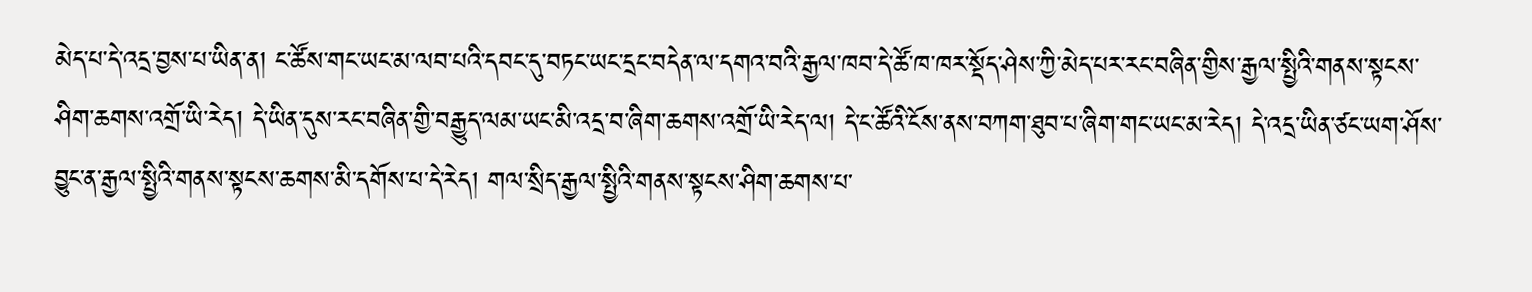མེད་པ་དེ་འདྲ་བྱས་པ་ཡིན་ན། ང་ཚོས་གང་ཡང་མ་ལབ་པའི་དབང་དུ་བཏང་ཡང་དྲང་བདེན་ལ་དགའ་བའི་རྒྱལ་ཁབ་དེ་ཚོ་ཁ་ཁར་སྡོད་ཤེས་ཀྱི་མེད་པར་རང་བཞིན་གྱིས་རྒྱལ་སྤྱིའི་གནས་སྟངས་ཤིག་ཆགས་འགྲོ་ཡི་རེད། དེ་ཡིན་དུས་རང་བཞིན་གྱི་བརྒྱུད་ལམ་ཡང་མི་འདྲ་བ་ཞིག་ཆགས་འགྲོ་ཡི་རེད་ལ། དེ་ང་ཚོའི་ངོས་ནས་བཀག་ཐུབ་པ་ཞིག་གང་ཡང་མ་རེད། དེ་འདྲ་ཡིན་ཙང་ཡག་ཤོས་བྱུང་ན་རྒྱལ་སྤྱིའི་གནས་སྟངས་ཆགས་མི་དགོས་པ་དེ་རེད། གལ་སྲིད་རྒྱལ་སྤྱིའི་གནས་སྟངས་ཤིག་ཆགས་པ་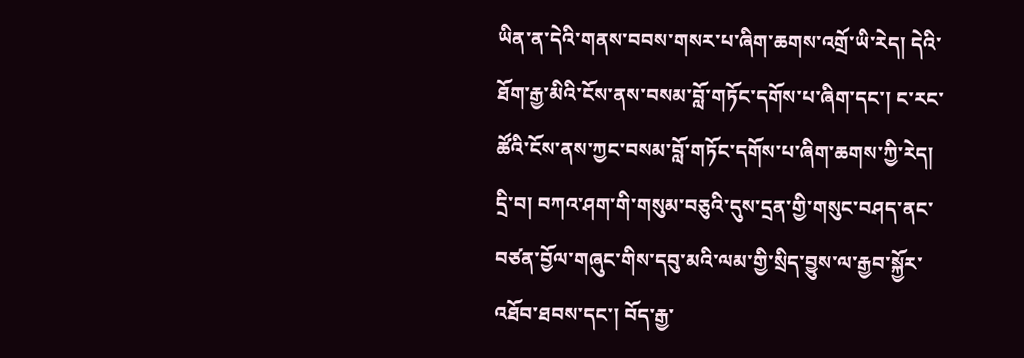ཡིན་ན་དེའི་གནས་བབས་གསར་པ་ཞིག་ཆགས་འགྲོ་ཡི་རེད། དེའི་ཐོག་རྒྱ་མིའི་ངོས་ནས་བསམ་བློ་གཏོང་དགོས་པ་ཞིག་དང་། ང་རང་ཚོའི་ངོས་ནས་ཀྱང་བསམ་བློ་གཏོང་དགོས་པ་ཞིག་ཆགས་ཀྱི་རེད།
དྲི་བ། བཀའ་ཤག་གི་གསུམ་བཅུའི་དུས་དྲན་གྱི་གསུང་བཤད་ནང་བཙན་བྱོལ་གཞུང་གིས་དབུ་མའི་ལམ་གྱི་སྲིད་བྱུས་ལ་རྒྱབ་སྐྱོར་འཐོབ་ཐབས་དང་། བོད་རྒྱ་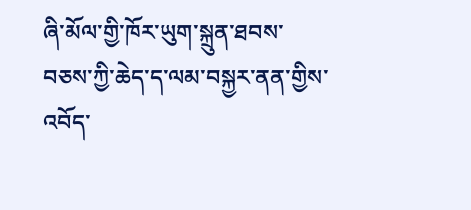ཞི་མོལ་གྱི་ཁོར་ཡུག་སྐྲུན་ཐབས་བཅས་ཀྱི་ཆེད་ད་ལམ་བསྐྱར་ནན་གྱིས་འབོད་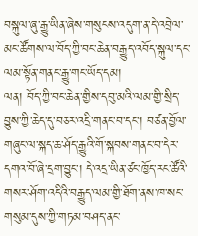བསྐུལ་ཞུ་རྒྱུ་ཡིན་ཞེས་གསུངས་འདུག་ན་དེ་འབྲེལ་མང་ཚོགས་ལ་བོད་ཀྱི་བང་ཆེན་བརྒྱུད་འབོད་སྐུལ་དང་ལམ་སྟོན་གནང་རྒྱུ་གང་ཡོད་དམ།
ལན། བོད་ཀྱི་བང་ཆེན་གྱིས་དབུ་མའི་ལམ་གྱི་སྲིད་བྱུས་ཀྱི་ཆེད་དུ་བཅར་འདྲི་གནང་བ་དང་། བཙན་བྱོལ་གཞུང་ལ་སྐད་ཆ་ཤོད་རྒྱུའི་གོ་སྐབས་གནང་བ་དེར་དགའ་བོ་ཞེ་དྲག་བྱུང་། དེ་འདྲ་ཡིན་ཙང་ཁྱོད་རང་ཚོའི་གསར་ཤོག་འདིའི་བརྒྱུད་ལམ་གྱི་ཐོག་ནས་ཁ་སང་གསུམ་དུས་ཀྱི་གཏམ་བཤད་ནང་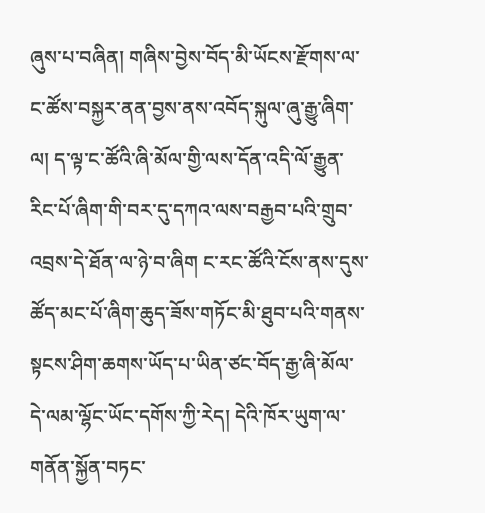ཞུས་པ་བཞིན། གཞིས་བྱེས་བོད་མི་ཡོངས་རྫོགས་ལ་ང་ཚོས་བསྐྱར་ནན་བྱས་ནས་འབོད་སྐུལ་ཞུ་རྒྱུ་ཞིག་ལ། ད་ལྟ་ང་ཚོའི་ཞི་མོལ་གྱི་ལས་དོན་འདི་ལོ་རྒྱུན་རིང་པོ་ཞིག་གི་བར་དུ་དཀའ་ལས་བརྒྱབ་པའི་གྲུབ་འབྲས་དེ་ཐོན་ལ་ཉེ་བ་ཞིག ང་རང་ཚོའི་ངོས་ནས་དུས་ཚོད་མང་པོ་ཞིག་ཆུད་ཟོས་གཏོང་མི་ཐུབ་པའི་གནས་སྟངས་ཤིག་ཆགས་ཡོད་པ་ཡིན་ཙང་བོད་རྒྱ་ཞི་མོལ་དེ་ལམ་ལྷོང་ཡོང་དགོས་ཀྱི་རེད། དེའི་ཁོར་ཡུག་ལ་གནོན་སྐྱོན་བཏང་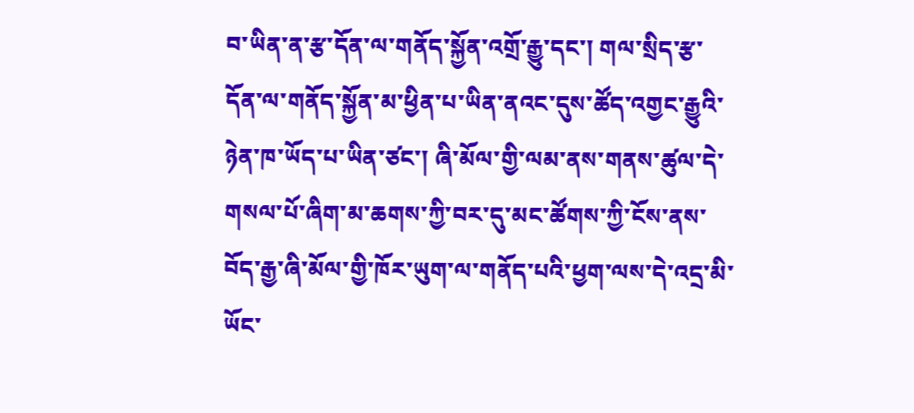བ་ཡིན་ན་རྩ་དོན་ལ་གནོད་སྐྱོན་འགྲོ་རྒྱུ་དང་། གལ་སྲིད་རྩ་དོན་ལ་གནོད་སྐྱོན་མ་ཕྱིན་པ་ཡིན་ནའང་དུས་ཚོད་འགྱང་རྒྱུའི་ཉེན་ཁ་ཡོད་པ་ཡིན་ཙང་། ཞི་མོལ་གྱི་ལམ་ནས་གནས་ཚུལ་དེ་གསལ་པོ་ཞིག་མ་ཆགས་ཀྱི་བར་དུ་མང་ཚོགས་ཀྱི་ངོས་ནས་བོད་རྒྱ་ཞི་མོལ་གྱི་ཁོར་ཡུག་ལ་གནོད་པའི་ཕྱག་ལས་དེ་འདྲ་མི་ཡོང་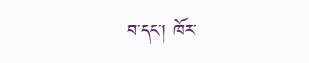བ་དང་། ཁོར་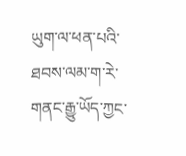ཡུག་ལ་ཕན་པའི་ཐབས་ལམ་ག་རེ་གནང་རྒྱུ་ཡོད་ཀྱང་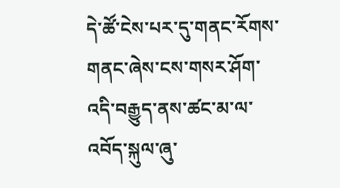དེ་ཚོ་ངེས་པར་དུ་གནང་རོགས་གནང་ཞེས་ངས་གསར་ཤོག་འདི་བརྒྱུད་ནས་ཚང་མ་ལ་འབོད་སྐུལ་ཞུ་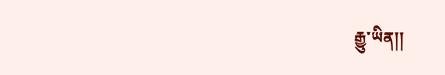རྒྱུ་ཡིན།།